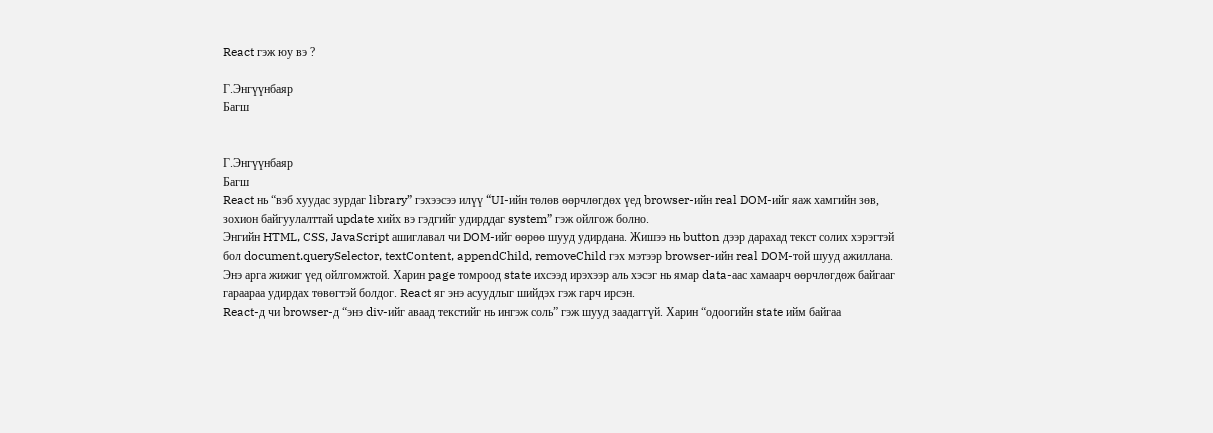React гэж юу вэ ?

Г.Энгүүнбаяр
Багш


Г.Энгүүнбаяр
Багш
React нь “вэб хуудас зурдаг library” гэхээсээ илүү “UI-ийн төлөв өөрчлөгдөх үед browser-ийн real DOM-ийг яаж хамгийн зөв, зохион байгуулалттай update хийх вэ гэдгийг удирддаг system” гэж ойлгож болно.
Энгийн HTML, CSS, JavaScript ашиглавал чи DOM-ийг өөрөө шууд удирдана. Жишээ нь button дээр дарахад текст солих хэрэгтэй бол document.querySelector, textContent, appendChild, removeChild гэх мэтээр browser-ийн real DOM-той шууд ажиллана. Энэ арга жижиг үед ойлгомжтой. Харин page томроод state ихсээд ирэхээр аль хэсэг нь ямар data-аас хамаарч өөрчлөгдөж байгааг гараараа удирдах төвөгтэй болдог. React яг энэ асуудлыг шийдэх гэж гарч ирсэн.
React-д чи browser-д “энэ div-ийг аваад текстийг нь ингэж соль” гэж шууд заадаггүй. Харин “одоогийн state ийм байгаа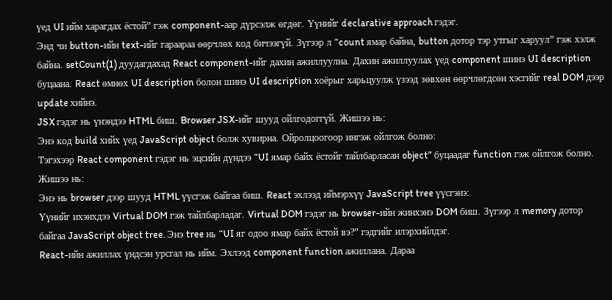үед UI ийм харагдах ёстой” гэж component-аар дүрсэлж өгдөг. Үүнийг declarative approach гэдэг.
Энд чи button-ийн text-ийг гараараа өөрчлөх код бичээгүй. Зүгээр л “count ямар байна, button дотор тэр утгыг харуул” гэж хэлж байна. setCount(1) дуудагдахад React component-ийг дахин ажиллуулна. Дахин ажиллуулах үед component шинэ UI description буцаана. React өмнөх UI description болон шинэ UI description хоёрыг харьцуулж үзээд зөвхөн өөрчлөгдсөн хэсгийг real DOM дээр update хийнэ.
JSX гэдэг нь үнэндээ HTML биш. Browser JSX-ийг шууд ойлгодоггүй. Жишээ нь:
Энэ код build хийх үед JavaScript object болж хувирна. Ойролцоогоор ингэж ойлгож болно:
Тэгэхээр React component гэдэг нь эцсийн дүндээ “UI ямар байх ёстойг тайлбарласан object” буцаадаг function гэж ойлгож болно.
Жишээ нь:
Энэ нь browser дээр шууд HTML үүсгэж байгаа биш. React эхлээд иймэрхүү JavaScript tree үүсгэнэ:
Үүнийг ихэнхдээ Virtual DOM гэж тайлбарладаг. Virtual DOM гэдэг нь browser-ийн жинхэнэ DOM биш. Зүгээр л memory дотор байгаа JavaScript object tree. Энэ tree нь “UI яг одоо ямар байх ёстой вэ?” гэдгийг илэрхийлдэг.
React-ийн ажиллах үндсэн урсгал нь ийм. Эхлээд component function ажиллана. Дараа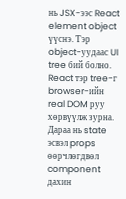нь JSX-ээс React element object үүснэ. Тэр object-уудаас UI tree бий болно. React тэр tree-г browser-ийн real DOM руу хөрвүүлж зурна. Дараа нь state эсвэл props өөрчлөгдвөл component дахин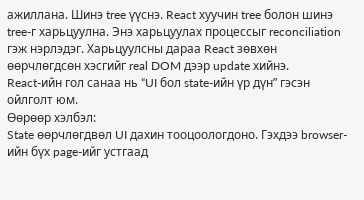ажиллана. Шинэ tree үүснэ. React хуучин tree болон шинэ tree-г харьцуулна. Энэ харьцуулах процессыг reconciliation гэж нэрлэдэг. Харьцуулсны дараа React зөвхөн өөрчлөгдсөн хэсгийг real DOM дээр update хийнэ.
React-ийн гол санаа нь “UI бол state-ийн үр дүн” гэсэн ойлголт юм.
Өөрөөр хэлбэл:
State өөрчлөгдвөл UI дахин тооцоологдоно. Гэхдээ browser-ийн бүх page-ийг устгаад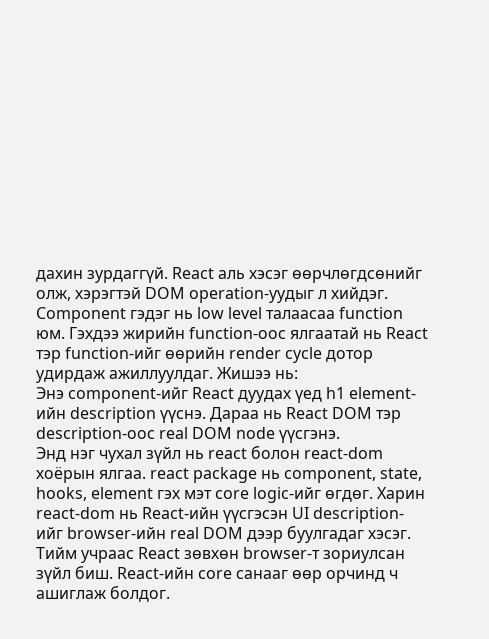дахин зурдаггүй. React аль хэсэг өөрчлөгдсөнийг олж, хэрэгтэй DOM operation-уудыг л хийдэг.
Component гэдэг нь low level талаасаа function юм. Гэхдээ жирийн function-оос ялгаатай нь React тэр function-ийг өөрийн render cycle дотор удирдаж ажиллуулдаг. Жишээ нь:
Энэ component-ийг React дуудах үед h1 element-ийн description үүснэ. Дараа нь React DOM тэр description-оос real DOM node үүсгэнэ.
Энд нэг чухал зүйл нь react болон react-dom хоёрын ялгаа. react package нь component, state, hooks, element гэх мэт core logic-ийг өгдөг. Харин react-dom нь React-ийн үүсгэсэн UI description-ийг browser-ийн real DOM дээр буулгадаг хэсэг. Тийм учраас React зөвхөн browser-т зориулсан зүйл биш. React-ийн core санааг өөр орчинд ч ашиглаж болдог.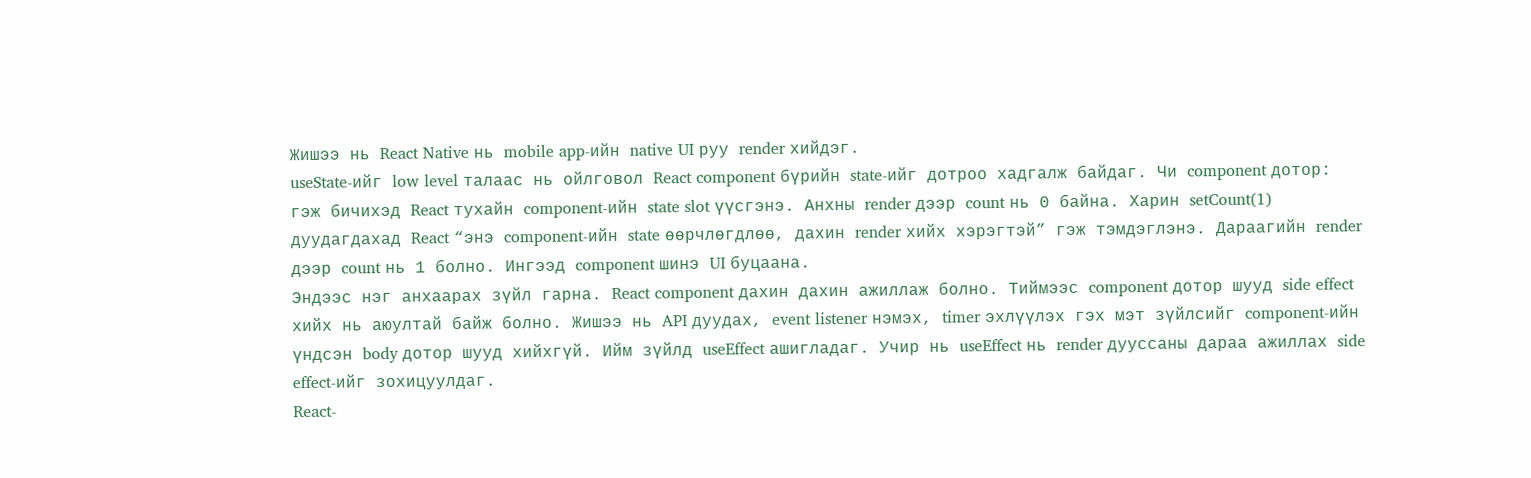Жишээ нь React Native нь mobile app-ийн native UI руу render хийдэг.
useState-ийг low level талаас нь ойлговол React component бүрийн state-ийг дотроо хадгалж байдаг. Чи component дотор:
гэж бичихэд React тухайн component-ийн state slot үүсгэнэ. Анхны render дээр count нь 0 байна. Харин setCount(1) дуудагдахад React “энэ component-ийн state өөрчлөгдлөө, дахин render хийх хэрэгтэй” гэж тэмдэглэнэ. Дараагийн render дээр count нь 1 болно. Ингээд component шинэ UI буцаана.
Эндээс нэг анхаарах зүйл гарна. React component дахин дахин ажиллаж болно. Тиймээс component дотор шууд side effect хийх нь аюултай байж болно. Жишээ нь API дуудах, event listener нэмэх, timer эхлүүлэх гэх мэт зүйлсийг component-ийн үндсэн body дотор шууд хийхгүй. Ийм зүйлд useEffect ашигладаг. Учир нь useEffect нь render дууссаны дараа ажиллах side effect-ийг зохицуулдаг.
React-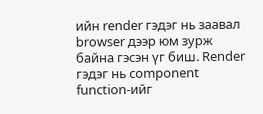ийн render гэдэг нь заавал browser дээр юм зурж байна гэсэн үг биш. Render гэдэг нь component function-ийг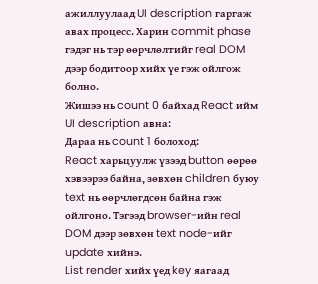ажиллуулаад UI description гаргаж авах процесс. Харин commit phase гэдэг нь тэр өөрчлөлтийг real DOM дээр бодитоор хийх үе гэж ойлгож болно.
Жишээ нь count 0 байхад React ийм UI description авна:
Дараа нь count 1 болоход:
React харьцуулж үзээд button өөрөө хэвээрээ байна, зөвхөн children буюу text нь өөрчлөгдсөн байна гэж ойлгоно. Тэгээд browser-ийн real DOM дээр зөвхөн text node-ийг update хийнэ.
List render хийх үед key яагаад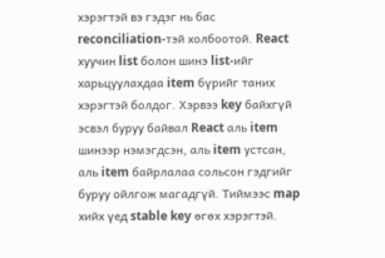хэрэгтэй вэ гэдэг нь бас reconciliation-тэй холбоотой. React хуучин list болон шинэ list-ийг харьцуулахдаа item бүрийг таних хэрэгтэй болдог. Хэрвээ key байхгүй эсвэл буруу байвал React аль item шинээр нэмэгдсэн, аль item устсан, аль item байрлалаа сольсон гэдгийг буруу ойлгож магадгүй. Тиймээс map хийх үед stable key өгөх хэрэгтэй.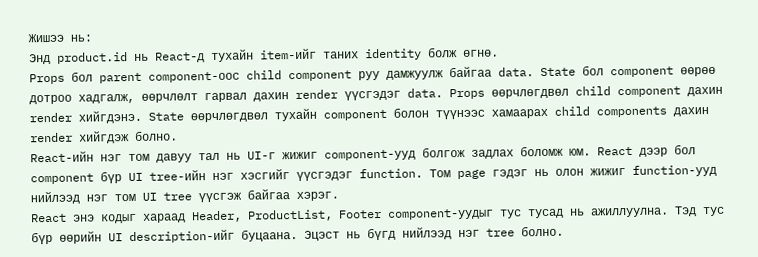Жишээ нь:
Энд product.id нь React-д тухайн item-ийг таних identity болж өгнө.
Props бол parent component-оос child component руу дамжуулж байгаа data. State бол component өөрөө дотроо хадгалж, өөрчлөлт гарвал дахин render үүсгэдэг data. Props өөрчлөгдвөл child component дахин render хийгдэнэ. State өөрчлөгдвөл тухайн component болон түүнээс хамаарах child components дахин render хийгдэж болно.
React-ийн нэг том давуу тал нь UI-г жижиг component-ууд болгож задлах боломж юм. React дээр бол component бүр UI tree-ийн нэг хэсгийг үүсгэдэг function. Том page гэдэг нь олон жижиг function-ууд нийлээд нэг том UI tree үүсгэж байгаа хэрэг.
React энэ кодыг хараад Header, ProductList, Footer component-уудыг тус тусад нь ажиллуулна. Тэд тус бүр өөрийн UI description-ийг буцаана. Эцэст нь бүгд нийлээд нэг tree болно.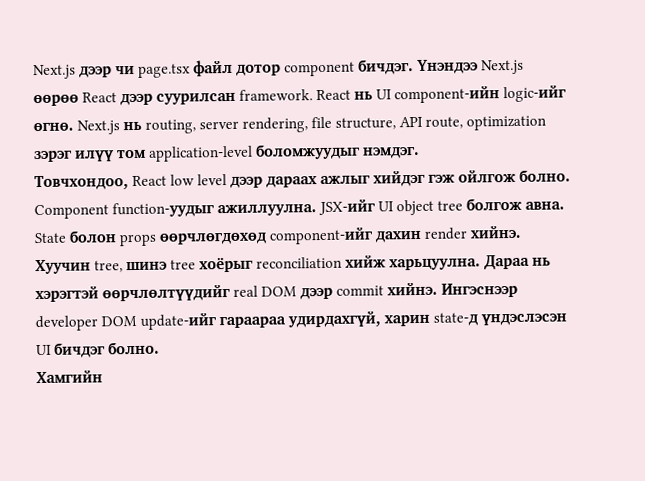Next.js дээр чи page.tsx файл дотор component бичдэг. Үнэндээ Next.js өөрөө React дээр суурилсан framework. React нь UI component-ийн logic-ийг өгнө. Next.js нь routing, server rendering, file structure, API route, optimization зэрэг илүү том application-level боломжуудыг нэмдэг.
Товчхондоо, React low level дээр дараах ажлыг хийдэг гэж ойлгож болно. Component function-уудыг ажиллуулна. JSX-ийг UI object tree болгож авна. State болон props өөрчлөгдөхөд component-ийг дахин render хийнэ. Хуучин tree, шинэ tree хоёрыг reconciliation хийж харьцуулна. Дараа нь хэрэгтэй өөрчлөлтүүдийг real DOM дээр commit хийнэ. Ингэснээр developer DOM update-ийг гараараа удирдахгүй, харин state-д үндэслэсэн UI бичдэг болно.
Хамгийн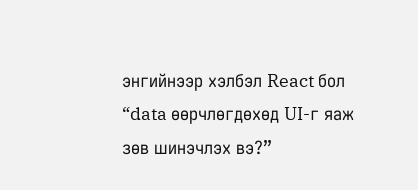энгийнээр хэлбэл React бол “data өөрчлөгдөхөд UI-г яаж зөв шинэчлэх вэ?”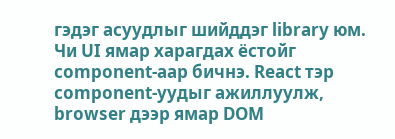гэдэг асуудлыг шийддэг library юм. Чи UI ямар харагдах ёстойг component-аар бичнэ. React тэр component-уудыг ажиллуулж, browser дээр ямар DOM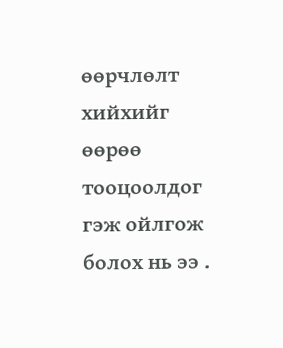өөрчлөлт хийхийг өөрөө тооцоолдог гэж ойлгож болох нь ээ .